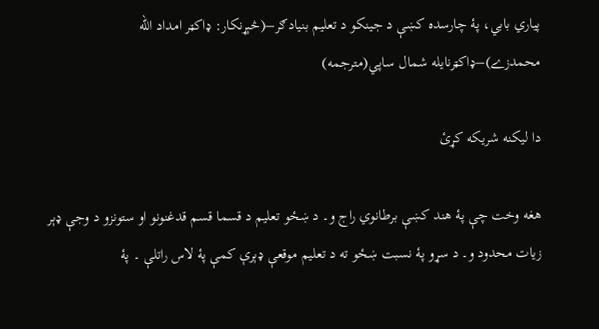پیاري بابي، پۀ چارسده کښې د جينکو د تعليم بنيادګر–(څېړنکار: ډاکټر امداد الله محمدزے)–ډاکټرنايله شمال ساپي(مترجمه)

دا ليکنه شريکه کړئ

هغه وخت چې پۀ هند کښې برطانوي راج و۔ د ښځو تعليم د قسما قسم قدغنونو او ستونزو د وجې ډېر زيات محدود و۔ د سړو پۀ نسبت ښځو ته د تعليم موقعې ډېرې کمې پۀ لاس راتلې ۔ پۀ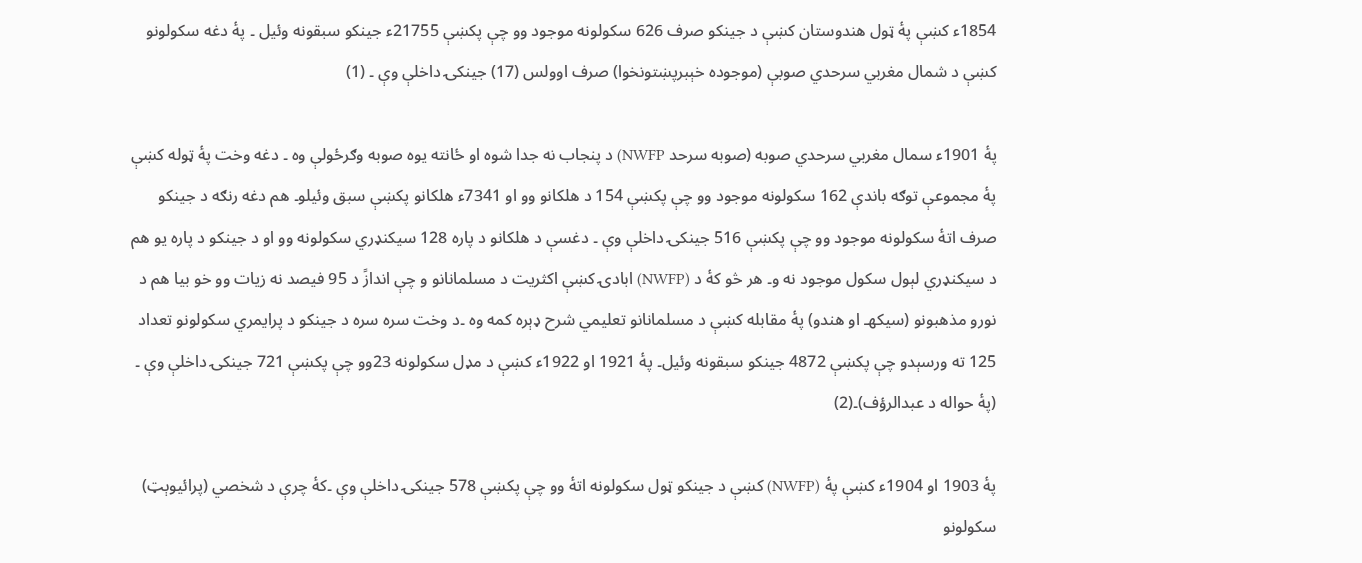1854ء کښې پۀ ټول هندوستان کښې د جينکو صرف 626 سکولونه موجود وو چې پکښې 21755ء جينکو سبقونه وئيل ۔ پۀ دغه سکولونو کښې د شمال مغربي سرحدي صوبې (موجوده خېبرپښتونخوا) صرف اوولس (17) جينکۍ داخلې وې ۔ (1)

پۀ 1901ء سمال مغربي سرحدي صوبه (صوبه سرحد NWFP) د پنجاب نه جدا شوه او ځانته يوه صوبه وګرځولې وه ۔ دغه وخت پۀ ټوله کښې پۀ مجموعې توګه باندې 162 سکولونه موجود وو چې پکښې 154 د هلکانو وو او 7341ء هلکانو پکښې سبق وئيلو۔ هم دغه رنګه د جينکو صرف اتۀ سکولونه موجود وو چې پکښې 516 جينکۍ داخلې وې ۔ دغسې د هلکانو د پاره 128 سيکنډري سکولونه وو او د جينکو د پاره يو هم د سيکنډري لېول سکول موجود نه و۔ هر څو کۀ د (NWFP) ابادۍ کښې اکثريت د مسلمانانو و چې اندازً د 95 فيصد نه زيات وو خو بيا هم د نورو مذهبونو (سيکهـ او هندو) پۀ مقابله کښې د مسلمانانو تعليمي شرح ډېره کمه وه ۔د وخت سره سره د جينکو د پرايمري سکولونو تعداد 125 ته ورسېدو چې پکښې 4872 جينکو سبقونه وئيل۔ پۀ 1921 او 1922ء کښې د مډل سکولونه 23وو چې پکښې 721 جينکۍ داخلې وې ۔ (پۀ حواله د عبدالرؤف)۔(2)

پۀ 1903 او 1904ء کښې پۀ (NWFP) کښې د جينکو ټول سکولونه اتۀ وو چې پکښې 578 جينکۍ داخلې وې ۔کۀ چرې د شخصي (پرائيوېټ) سکولونو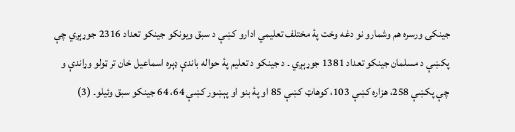جينکۍ ورسره هم وشمارو نو دغه وخت پۀ مختلف تعليمي ادارو کښې د سبق ويونکو جينکو تعداد 2316 جوړېږي چې پکښې د مسلمان جينکو تعداد 1381 جوړېږي ۔ د جينکو د تعليم پۀ حواله باندې ډېره اسماعيل خان تر ټولو وړاندې و چې پکښې 258، هزاره کښې 103، کوهاټ کښې 85 او پۀ بنو او پېښور کښې 64، 64 جينکو سبق وئيلو۔ (3)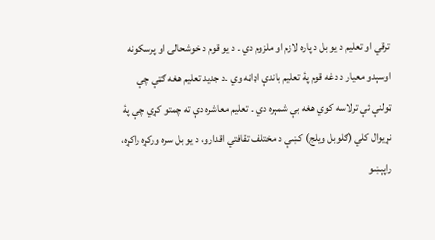ترقي او تعليم د يو بل د پاره لازم او ملزوم دي ۔ د يو قوم د خوشحالۍ او پرسکونه اوسېدو معيار د دغه قوم پۀ تعليم باندې اډاڼه وي ۔د جديد تعليم هغه ګټې چې ټولنې ئې ترلاسه کوي هغه بې شمېره دي ۔ تعليم معاشره دې ته چمتو کړي چې پۀ نړيوال کلي (ګلوبل ويلج) کښې د مختلف تقافتي اقدارو، د يو بل سره ورکړه راکړه، راپېښو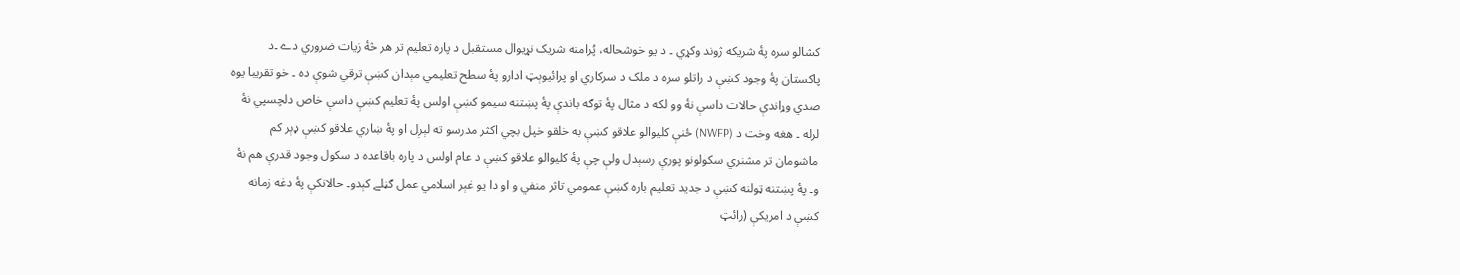کشالو سره پۀ شريکه ژوند وکړي ۔ د يو خوشحاله، پُرامنه شريک نړيوال مستقبل د پاره تعليم تر هر څۀ زيات ضروري دے ۔د پاکستان پۀ وجود کښې د راتلو سره د ملک د سرکاري او پرائيوېټ ادارو پۀ سطح تعليمي مېدان کښې ترقي شوې ده ۔ خو تقريبا يوه صدي وړاندې حالات داسې نۀ وو لکه د مثال پۀ توګه باندې پۀ پښتنه سيمو کښې اولس پۀ تعليم کښې داسې خاص دلچسپي نۀ لرله ۔ هغه وخت د (NWFP) ځنې کليوالو علاقو کښې به خلقو خپل بچي اکثر مدرسو ته لېږل او پۀ ښاري علاقو کښې ډېر کم ماشومان تر مشنري سکولونو پورې رسېدل ولې چې پۀ کليوالو علاقو کښې د عام اولس د پاره باقاعده د سکول وجود قدرې هم نۀ و۔ پۀ پښتنه ټولنه کښې د جديد تعليم باره کښې عمومي تاثر منفي و او دا يو غېر اسلامي عمل ګڼلے کېدو۔ حالانکې پۀ دغه زمانه کښې د امريکې (رائټ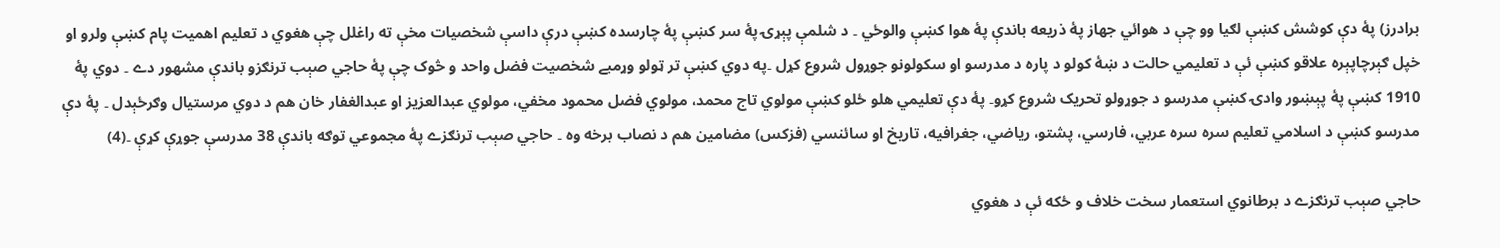برادرز) پۀ دې کوشش کښې لګيا وو چې د هوائي جهاز پۀ ذريعه باندې پۀ هوا کښې والوځي ۔ د شلمې پېړۍ پۀ سر کښې پۀ چارسده کښې درې داسې شخصيات مخې ته راغلل چې هغوي د تعليم اهميت پام کښې ولرو او خپل ګېرچاپېره علاقو کښې ئې د تعليمي حالت د ښۀ کولو د پاره د مدرسو او سکولونو جوړول شروع کړل ۔په دوي کښې تر ټولو وړمبے شخصيت فضل واحد و څوک چې پۀ حاجي صېب ترنګزو باندې مشهور دے ۔ دوي پۀ 1910 کښې پۀ پېښور وادۍ کښې مدرسو د جوړولو تحريک شروع کړو۔ پۀ دې تعليمي هلو ځلو کښې مولوي تاج محمد، مولوي فضل محمود مخفي، مولوي عبدالعزيز او عبدالغفار خان هم د دوي مرستيال وګرځېدل ۔ پۀ دې مدرسو کښې د اسلامي تعليم سره سره عربي، فارسي، پشتو، رياضي، جغرافيه، تاريخ او سائنسي (فزکس) مضامين هم د نصاب برخه وه ۔ حاجي صېب ترنګزے پۀ مجموعي توګه باندې 38 مدرسې جوړې کړې ۔(4)

حاجي صېب ترنګزے د برطانوي استعمار سخت خلاف و ځکه ئې د هغوي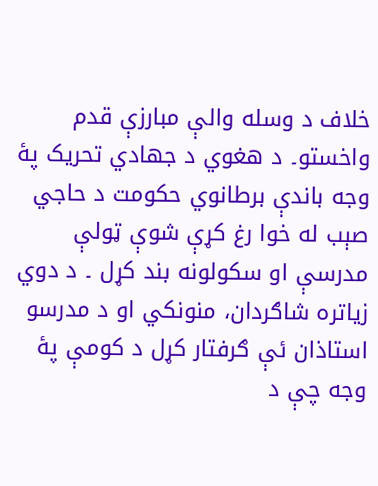خلاف د وسله والې مبارزې قدم واخستو۔ د هغوي د جهادي تحريک پۀ وجه باندې برطانوي حکومت د حاجي صېب له خوا رغ کړې شوې ټولې مدرسې او سکولونه بند کړل ۔ د دوي زياتره شاګردان، منونکي او د مدرسو استاذان ئې ګرفتار کړل د کومې پۀ وجه چې د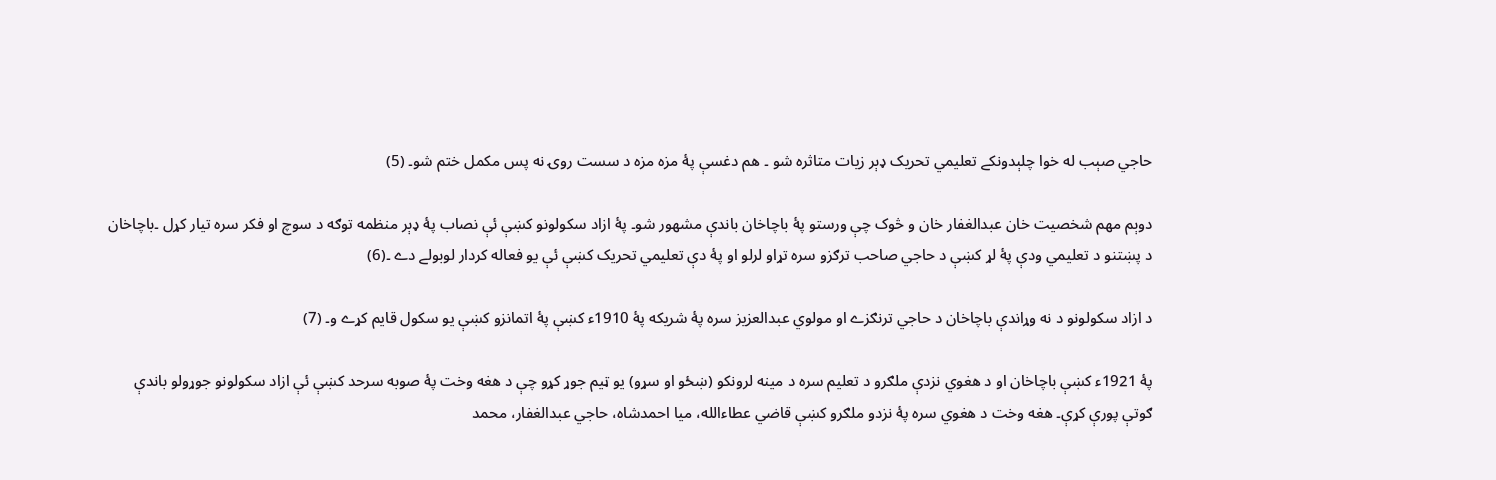حاجي صېب له خوا چلېدونکے تعليمي تحريک ډېر زيات متاثره شو ۔ هم دغسې پۀ مزه مزه د سست روۍ نه پس مکمل ختم شو۔ (5)

دوېم مهم شخصيت خان عبدالغفار خان و څوک چې ورستو پۀ باچاخان باندې مشهور شو۔ پۀ ازاد سکولونو کښې ئې نصاب پۀ ډېر منظمه توګه د سوچ او فکر سره تيار کړل ۔باچاخان د پښتنو د تعليمي ودې پۀ لړ کښې د حاجي صاحب ترګزو سره تړاو لرلو او پۀ دې تعليمي تحريک کښې ئې يو فعاله کردار لوبولے دے ۔(6)

د ازاد سکولونو د نه وړاندې باچاخان د حاجي ترنګزے او مولوي عبدالعزيز سره پۀ شريکه پۀ 1910ء کښې پۀ اتمانزو کښې يو سکول قايم کړے و۔ (7)

پۀ 1921ء کښې باچاخان او د هغوي نزدې ملګرو د تعليم سره د مينه لرونکو (ښځو او سړو) يو ټيم جوړ کړو چې د هغه وخت پۀ صوبه سرحد کښې ئې ازاد سکولونو جوړولو باندې ګوتې پورې کړې۔ هغه وخت د هغوي سره پۀ نزدو ملګرو کښې قاضي عطاءالله، ميا احمدشاه، حاجي عبدالغفار، محمد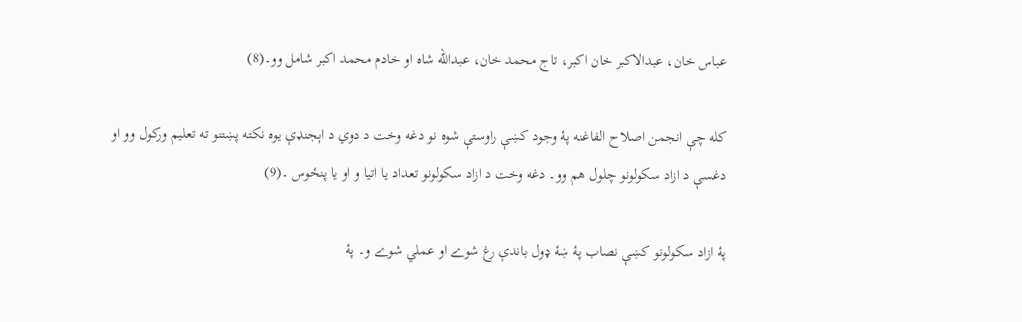عباس خان، عبدالاکبر خان اکبر، تاج محمد خان، عبدالله شاه او خادم محمد اکبر شامل وو۔(8)

کله چې انجمن اصلاح الفاغنه پۀ وجود کښې راوستې شوه نو دغه وخت د دوي د اېجنډې يوه نکته پښتنو ته تعليم ورکول وو او دغسې د ازاد سکولونو چلول هم وو۔ دغه وخت د ازاد سکولونو تعداد يا اتيا و او يا پنځوس ۔(9)

پۀ ازاد سکولونو کښې نصاب پۀ ښۀ ډول باندې رغ شوے او عملي شوے و۔ پۀ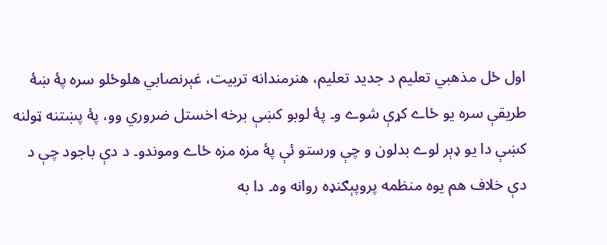اول ځل مذهبي تعليم د جديد تعليم، هنرمندانه تربيت، غېرنصابي هلوځلو سره پۀ ښۀ طريقې سره يو ځاے کړې شوے و۔ پۀ لوبو کښې برخه اخستل ضروري وو، پۀ پښتنه ټولنه کښې دا يو ډېر لوے بدلون و چې ورستو ئې پۀ مزه مزه ځاے وموندو۔ د دې باجود چې د دې خلاف هم يوه منظمه پروپېګنډه روانه وه۔ دا به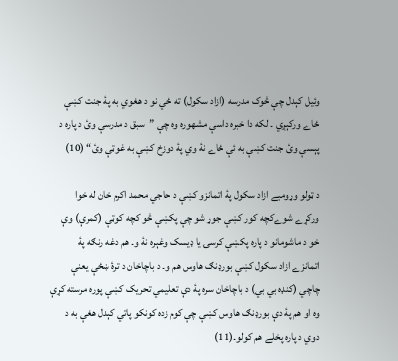وئيل کېدل چې څوک مدرسه (ازاد سکول) ته ځي نو د هغوي به پۀ جنت کښې ځاے ورکېږي ۔ لکه دا خبره داسې مشهوره وه چې ”سبق د مدرسې وئ د پاره د پېسې وئ جنت کښې به ئې ځاے نۀ وي پۀ دوزخ کښې به غوټې وئ“ (10)

د ټولو وړومبے ازاد سکول پۀ اتمانزو کښې د حاجي محمد اکرم خان له خوا ورکړے شوےکچه کور کښې جوړ شو چې پکښې څو کچه کوټې (کمرې) وې خو د ماشومانو د پاره پکښې کرسۍ يا ډيسک وغېره نۀ و۔ هم دغه رنګه پۀ اتمانزے ازاد سکول کښې بورډنګ هاوس هم و۔ د باچاخان د ترۀ ښځې يعنې چاچي (کنډه بي بي) د باچاخان سره پۀ دې تعليمي تحريک کښې پوره مرسته کړې وه او هم پۀ دې بورډنګ هاوس کښې چې کوم زده کونکو پاتي کېدل هغې به د دوي د پاره پخلے هم کولو۔(11)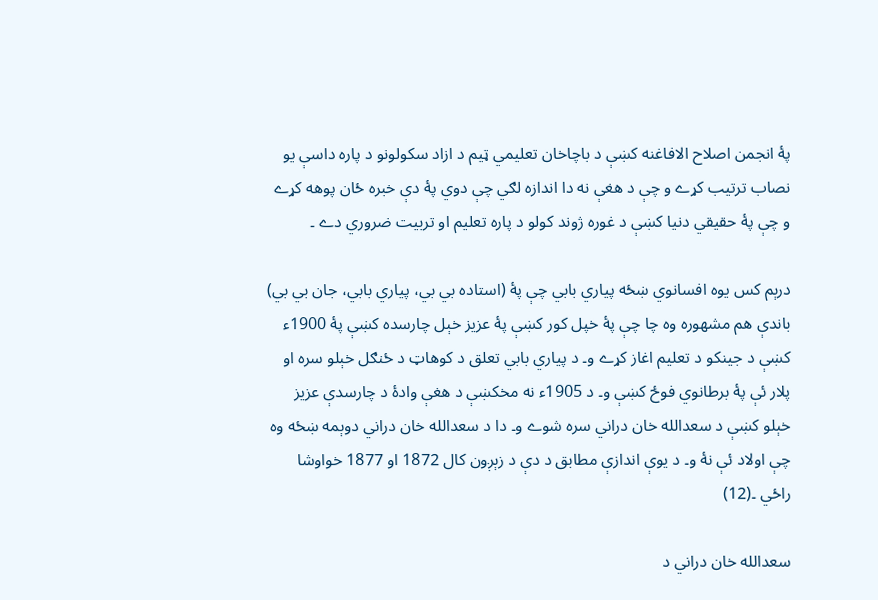پۀ انجمن اصلاح الافاغنه کښې د باچاخان تعليمي ټيم د ازاد سکولونو د پاره داسې يو نصاب ترتيب کړے و چې د هغې نه دا اندازه لګي چې دوي پۀ دې خبره ځان پوهه کړے و چې پۀ حقيقي دنيا کښې د غوره ژوند کولو د پاره تعليم او تربيت ضروري دے ۔

درېم کس يوه افسانوي ښځه پياري بابي چې پۀ (استاده بي بي، پياري بابي، جان بي بي) باندې هم مشهوره وه چا چې پۀ خپل کور کښې پۀ عزيز خېل چارسده کښې پۀ 1900ء کښې د جينکو د تعليم اغاز کړے و۔ د پياري بابي تعلق د کوهاټ د ځنګل خېلو سره او پلار ئې پۀ برطانوي فوځ کښې و۔ د 1905ء نه مخکښې د هغې وادۀ د چارسدې عزيز خېلو کښې د سعدالله خان دراني سره شوے و۔ دا د سعدالله خان دراني دوېمه ښځه وه چې اولاد ئې نۀ و۔ د يوې اندازې مطابق د دې د زېږون کال 1872 او 1877 خواوشا راځي ۔(12)

سعدالله خان دراني د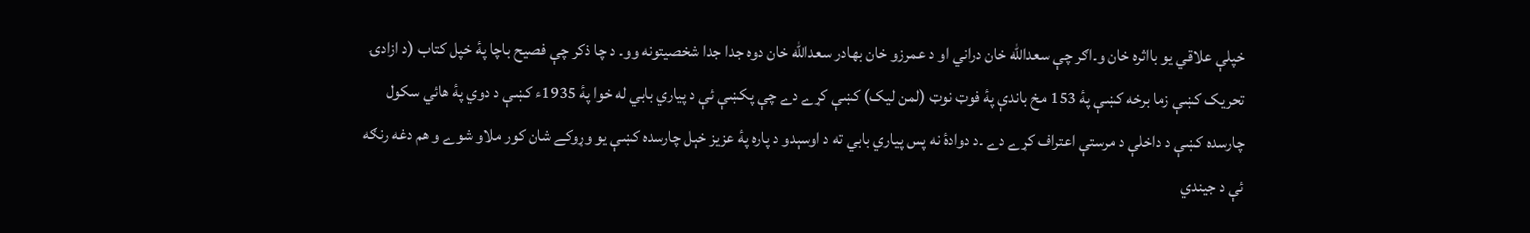خپلې علاقي يو بااثره خان و۔اګر چې سعدالله خان دراني او د عمرزو خان بهادر سعدالله خان دوه جدا جدا شخصيتونه وو۔ د چا ذکر چې فصيح باچا پۀ خپل کتاب (د ازادۍ تحريک کښې زما برخه کښې پۀ 153 مخ باندې پۀ فوټ نوټ (لمن ليک) کښې کړے دے چې پکښې ئې د پياري بابي له خوا پۀ 1935ء کښې د دوي پۀ هائي سکول چارسده کښې د داخلې د مرستې اعتراف کړے دے ۔د دوادۀ نه پس پياري بابي ته د اوسېدو د پاره پۀ عزيز خېل چارسده کښې يو وړوکے شان کور ملاو شوے و هم دغه رنګه ئې د جيندي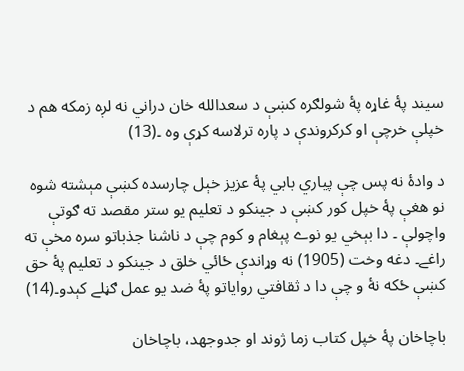سيند پۀ غاړه پۀ شولګره کښې د سعدالله خان دراني نه لږه زمکه هم د خپلې خرچې او کرکروندې د پاره ترلاسه کړې وه ۔(13)

د وادۀ نه پس چې پياري بابي پۀ عزيز خېل چارسده کښې مېشته شوه نو هغې پۀ خپل کور کښې د جينکو د تعليم يو ستر مقصد ته ګوتې واچولې ۔ دا بېخي يو نوے پېغام و کوم چې د ناشنا جذباتو سره مخې ته راغے۔ دغه وخت (1905) نه وړاندې ځائي خلق د جينکو د تعليم پۀ حق کښې ځکه نۀ و چې دا د ثقافتي رواياتو پۀ ضد يو عمل ګڼلے کېدو۔(14)

باچاخان پۀ خپل کتاب زما ژوند او جدوجهد، باچاخان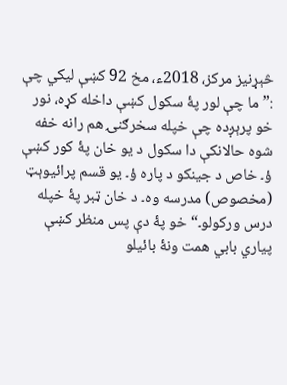څېړنيز مرکز، 2018ء، مخ 92 کښې ليکي چې :” ما چې لور پۀ سکول کښې داخله کړه، نور خو پرېږده چې خپله سخرګنۍ هم رانه خفه شوه حالانکې دا سکول د يو خان پۀ کور کښې ؤ۔ خاص د جينکو د پاره ؤ۔ يو قسم پرائيوېټ (مخصوص) مدرسه وه۔ د خان ټبر پۀ خپله درس ورکولو۔“ خو پۀ دې پس منظر کښې پياري بابي همت ونۀ بائيلو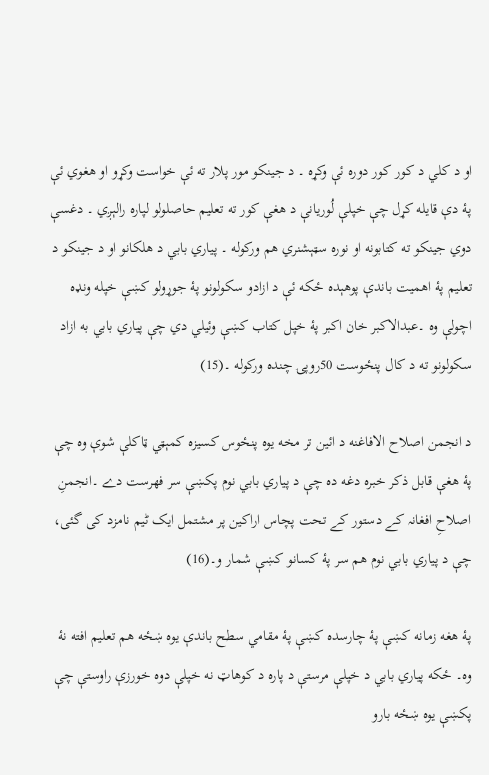او د کلي د کور کور دوره ئې وکړه ۔ د جينکو مور پلار ته ئې خواست وکړو او هغوي ئې پۀ دې قايله کړل چې خپلې لُوريانې د هغې کور ته تعليم حاصلولو لپاره رالېږي ۔ دغسې دوي جينکو ته کتابونه او نوره سټېشنري هم ورکوله ۔ پياري بابي د هلکانو او د جينکو د تعليم پۀ اهميت باندې پوهېده ځکه ئې د ازادو سکولونو پۀ جوړولو کښې خپله ونډه اچولې وه ۔عبدالاکبر خان اکبر پۀ خپل کتاب کښې وئيلي دي چې پياري بابي به ازاد سکولونو ته د کال پنځوست 50روپۍ چنده ورکوله ۔(15)

د انجمن اصلاح الافاغنه د ائين تر مخه يوه پنځوس کسيزه کمېټي ټاکلې شوې وه چې پۀ هغې قابل ذکر خبره دغه ده چې د پياري بابي نوم پکښې سر فهرست دے ۔انجمنِ اصلاحِ افغانہ کے دستور کے تحت پچاس اراکین پر مشتمل ایک ٹیم نامزد کی گئی، چې د پياري بابي نوم هم سر پۀ کسانو کښې شمار و۔(16)

پۀ هغه زمانه کښې پۀ چارسده کښې پۀ مقامي سطح باندې يوه ښځه هم تعليم افته نۀ وه۔ ځکه پياري بابي د خپلې مرستې د پاره د کوهاټ نه خپلې دوه خورزې راوستې چې پکښې يوه ښځه بارو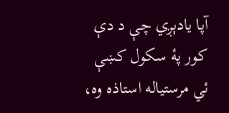آپا يادېږي چې د دې کور پۀ سکول کښې ئي مرستياله استاذه وه،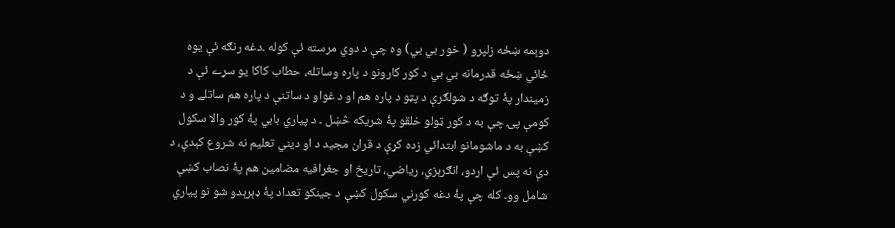دوېمه ښځه زلپرو ( خور بي بي) وه چې د دوي مرسته ئې کوله ۔دغه رنګه ئې يوه ځائي ښځه قدرمانه بي بي د کور کارونو د پاره وساتله، حطاب کاکا يو سړے ئې د زميندار پۀ توګه د شولګرې د پټو د پاره هم او د غواو د ساتنې د پاره هم ساتلے و د کومې پۍ چې به د کور ټولو خلقو پۀ شريکه څښل ۔ د پياري بابي پۀ کور والا سکول کښې به د ماشومانو ابتدائي زده کړې د قران مجيد د او ديني تعليم نه شروع کېدې، د دې نه پس ئې اردو، انګرېزي، رياضي، تاريخ او جغرافيه مضامين هم پۀ نصاب کښې شامل وو۔ کله چې پۀ دغه کورني سکول کښې د جينکو تعداد پۀ ډېرېدو شو نو پياري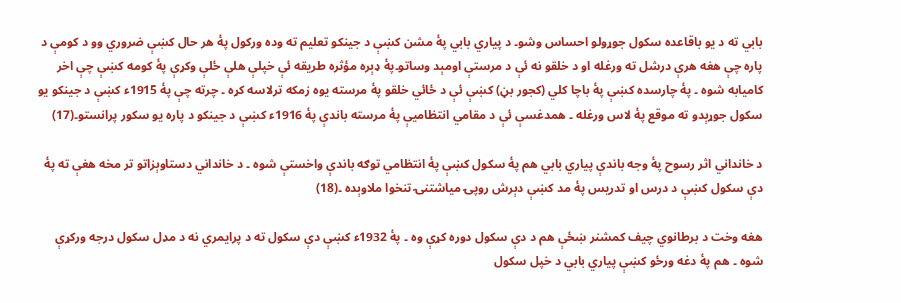بابي ته د يو باقاعده سکول جوړولو احساس وشو۔ د پياري بابي پۀ مشن کښې د جينکو تعليم ته وده ورکول پۀ هر حال کښې ضروري وو د کومې د پاره چې هغه هرې درشل ته ورغله او د خلقو نه ئې د مرستې اومېد وساتو۔پۀ ډېره مؤثره طريقه ئې خپلې هلې ځلې وکړې پۀ کومه کښې چې اخر کاميابه شوه ۔ پۀ چارسده کښې پۀ باچا کلي (کجور بڼ) کښې ئې د ځائي خلقو پۀ مرسته يوه زمکه ترلاسه کړه ۔ چرته چې پۀ 1915ء کښې د جينکو يو سکول جوړېدو ته موقع پۀ لاس ورغله ۔ همدغسې ئې د مقامي انتظاميې پۀ مرسته باندې پۀ 1916ء کښې د جينکو د پاره يو سکور پرانستو۔(17)

د خانداني اثر رسوح پۀ وجه باندې پياري بابي هم پۀ سکول کښې پۀ انتظامي توګه باندې واخستې شوه ۔ د خانداني دستاوېزاتو تر مخه هغې ته پۀ دې سکول کښې د درس او تدريس پۀ مد کښې دېرش روپۍ مياشتنۍ تنخوا ملاوېده ۔(18)

هغه وخت د برطانوي چيف کمشنر ښځې هم د دې سکول دوره کړې وه ۔ پۀ 1932ء کښې دې سکول ته د پرايمري نه د مډل سکول درجه ورکړې شوه ۔ هم پۀ دغه ورځو کښې پياري بابي د خپل سکول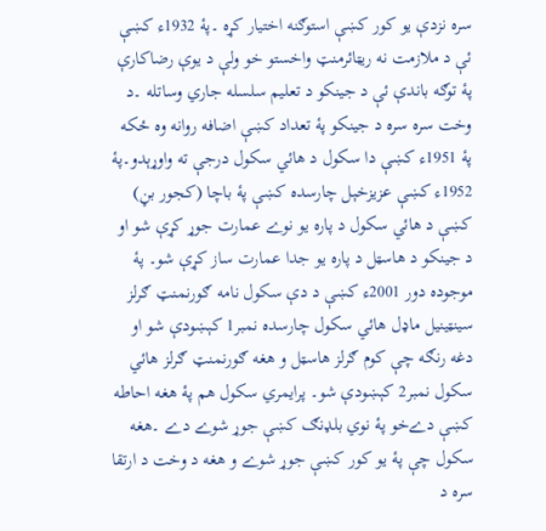سره نزدې يو کور کښې استوګنه اختيار کړه ۔پۀ 1932ء کښې ئې د ملازمت نه ريټائرمنټ واخستو خو ولې د يوې رضاکارې پۀ توګه باندې ئې د جينکو د تعليم سلسله جاري وساتله ۔د وخت سره سره د جينکو پۀ تعداد کښې اضافه روانه وه ځکه پۀ 1951ء کښې دا سکول د هائي سکول درجې ته واوړېدو۔پۀ 1952ء کښې عزيزخېل چارسده کښې پۀ باچا (کجور بڼ) کښې د هائي سکول د پاره يو نوے عمارت جوړ کړې شو او د جينکو د هاسټل د پاره يو جدا عمارت ساز کړې شو۔ پۀ موجوده دور 2001ء کښې د دې سکول نامه ګورنمنټ ګرلز سينټينيل ماډل هائي سکول چارسده نمبر1 کېښودې شو او دغه رنګه چې کوم ګرلز هاسټل و هغه ګورنمنټ ګرلز هائي سکول نمبر2 کېښودې شو۔ پرايمري سکول هم پۀ هغه احاطه کښې دےخو پۀ نوي بلډنګ کښې جوړ شوے دے ۔هغه سکول چې پۀ يو کور کښې جوړ شوے و هغه د وخت د ارتقا سره د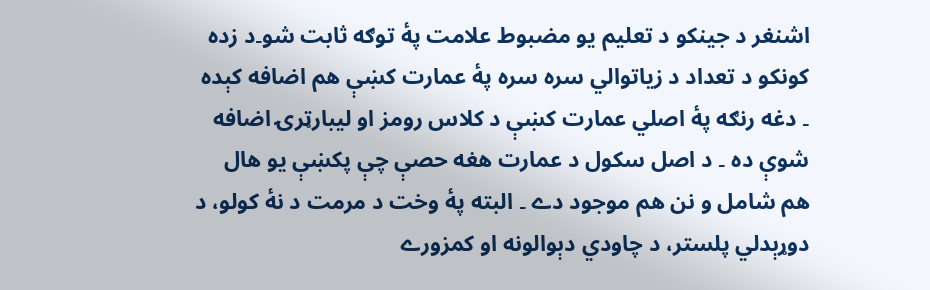اشنغر د جينکو د تعليم يو مضبوط علامت پۀ توګه ثابت شو۔د زده کونکو د تعداد د زياتوالي سره سره پۀ عمارت کښې هم اضافه کېده ۔ دغه رنګه پۀ اصلي عمارت کښې د کلاس رومز او ليبارټرۍ اضافه شوې ده ۔ د اصل سکول د عمارت هغه حصې چې پکښې يو هال هم شامل و نن هم موجود دے ۔ البته پۀ وخت د مرمت د نۀ کولو، د دوړېدلي پلستر، د چاودي دېوالونه او کمزورے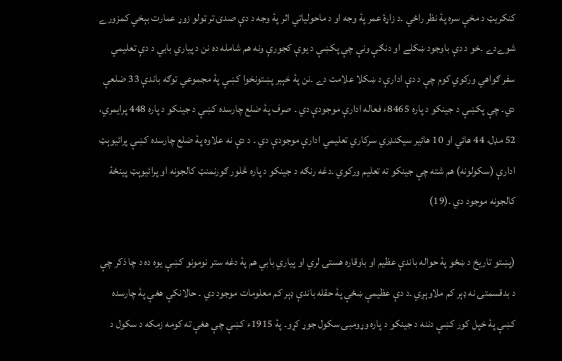کنکريټ د مخې سره پۀ نظر راځي ۔د زاړۀ عمر پۀ وجه او د ماحولياتي اثر پۀ وجه د دې صدۍ تر ټولو زوړ عمارت بېخي کمزورے شوےدے ۔خو د دې باوجود ښکلے او دنګې ونې چې پکښې د يوې کجورې ونه هم شامله ده نن د پياري بابي د دې تعليمي سفر ګواهي ورکوي کوم چې د دې ادارې د ښکلا علامت دے ۔نن پۀ خېبر پښتونخوا کښې پۀ مجموعي توګه باندې 33 ضلعې دي۔ چې پکښې د جينکو د پاره 8465ء فعاله ادارې موجودې دي ۔ صرف پۀ ضلع چارسده کښې د جينکو د پاره 448 پرايمري، 52 مډل، 44 هائي او 10 هائير سيکنډري سرکاري تعليمي ادارې موجودې دي ۔ د دې نه علاوه پۀ ضلع چارسده کښې پرائيوېټ ادارې (سکولونه) هم شته چې جينکو ته تعليم ورکوي ۔دغه رنګه د جينکو د پاره څلور ګورنمنټ کالجونه او پرائيوېټ پينځۀ کالجونه موجود دي ۔(19)

(پښتو تاريخ د ښځو پۀ حواله باندې عظيم او باوقاره هستۍ لري او پياري بابي هم پۀ دغه ستر نومونو کښې يوه ده د چا ذکر چې د بدقسمتۍ نه ډېر کم ملاوېږي ۔د دې عظيمې ښځې پۀ حقله باندې ډېر کم معلومات موجود دي ۔ حالانکې هغې پۀ چارسده کښې پۀ خپل کور کښې دننه د جينکو د پاره وړومبۍ سکول جوړ کړو۔ پۀ 1915ء کښې چې هغې ته کومه زمکه د سکول د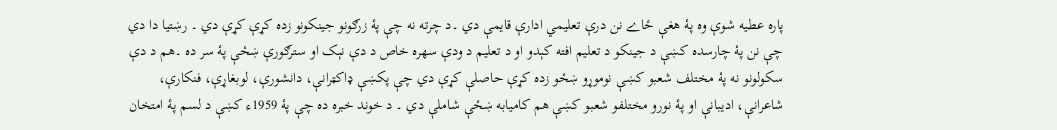پاره عطيه شوې وه پۀ هغې ځاے نن درې تعليمي ادارې قايمې دي ۔د چرته نه چې پۀ زرګونو جينکونو زده کړې کړې دي ۔ رښتيا دا دي چې نن پۀ چارسده کښې د جينکو د تعليم افته کېدو او د تعليم د ودې سهره خاص د دې نېک او سترګورې ښځې پۀ سر ده ۔هم د دې سکولونو نه پۀ مختلف شعبو کښې نوموړو ښځو زده کړې حاصلې کړې دي چې پکښې ډاکټرانې، دانشورې، لوبغاړې، فنکارې، شاعرانې، اديبانې او پۀ نورو مختلفو شعبو کښې هم کاميابه ښځې شاملې دي ۔ د خوند خبره ده چې پۀ 1959ء کښې د لسم پۀ امتخان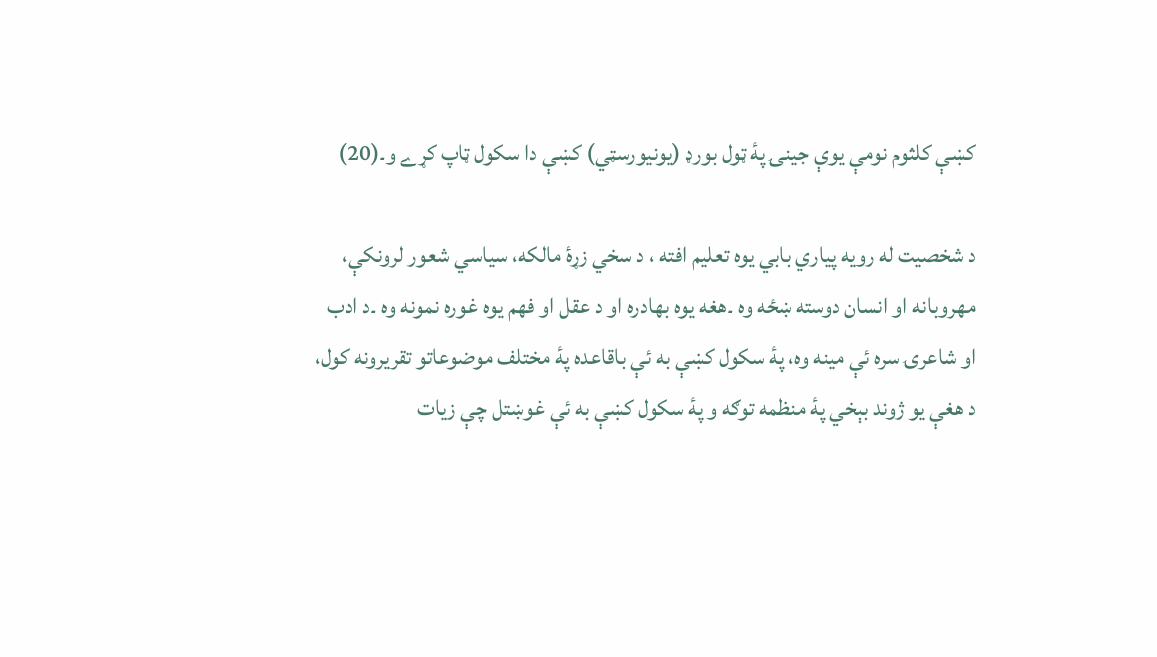کښې کلثوم نومې يوې جينۍ پۀ ټول بورډ (يونيورسټي) کښې دا سکول ټاپ کړے و۔(20)

د شخصيت له رويه پياري بابي يوه تعليم افته ، د سخي زړۀ مالکه، سياسي شعور لرونکې، مهروبانه او انسان دوسته ښځه وه ۔هغه يوه بهادره او د عقل او فهم يوه غوره نمونه وه ۔د ادب او شاعرۍ سره ئې مينه وه، پۀ سکول کښې به ئې باقاعده پۀ مختلف موضوعاتو تقريرونه کول، د هغې يو ژوند بېخي پۀ منظمه توګه و پۀ سکول کښې به ئې غوښتل چې زيات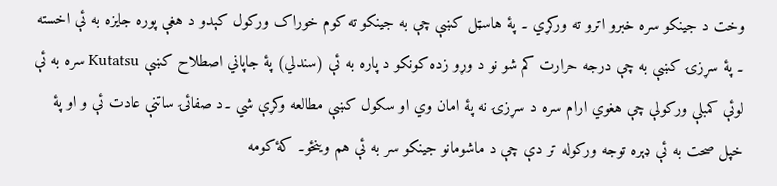وخت د جينکو سره خبرو اترو ته ورکړي ۔ پۀ هاسټل کښې چې به جينکو ته کوم خوراک ورکول کېدو د هغې پوره جايزه به ئې اخسته ۔ پۀ سړزۍ کښې به چې درجه حرارت کم شو نو د وړو زده کونکو د پاره به ئې (سندلي) پۀ جاپاني اصطلاح کښې Kutatsu سره به ئې لوئې کمبلې ورکولې چې هغوي ارام سره د سړزۍ نه پۀ امان وي او سکول کښې مطالعه وکړې شي ۔د صفائۍ ساتنې عادت ئې و او پۀ خپل صحت به ئې ډېره توجه ورکوله تر دې چې د ماشومانو جينکو سر به ئې هم وينځو۔ کۀ کومه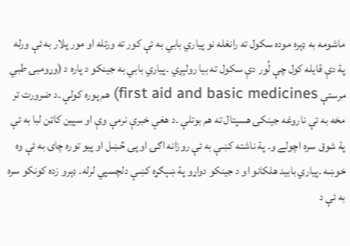ماشومه به ډېره موده سکول ته رانغله نو پياري بابي به ئې کور ته ورتله او مور پلار به ئې ورله پۀ دې قايله کول چې لُور دې سکول ته بيا رولېږي ۔پياري بابي به جينکو د پاره د (وړومبۍ طبي مرستې first aid and basic medicines) هم پوره کولې ۔د ضرورت تر مخه به ئې ناروغه جينکۍ هسپتال ته هم بوتلې ۔د هغې خبرې نرمې وې او سپين کاټن لبا به ئې پۀ شوق سره اچولے و۔ پۀ ناشته کښې به ئې روزانه اګۍ او پۍ څښل او پيو توره چاۍ به ئې وه خوښه ۔پياري بابيد هلکانو او د جينکو دواړو پۀ ښېګړه کښې دلچسپي لرله۔ ډېرو زده کونکو سره به ئې د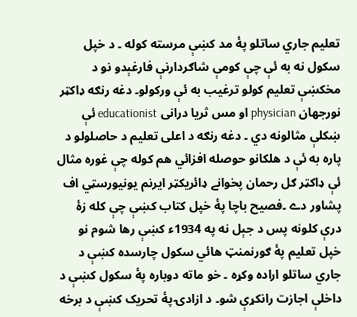تعليم جاري ساتلو پۀ مد کښې مرسته کوله ۔ د خپل سکول نه به ئې چې کومې شاګردارنې فارغېدو نو د مخکښې تعليم کولو ترغيب به ئې ورکولو۔ دغه رنګه ډاکټر نورجهان physician او مس ثریا درانی educationist ئې ښکلې مثالونه دي ۔ دغه رنګه د اعلی تعليم د حاصلولو د پاره به ئې د هلکانو حوصله افزائي هم کوله چې غوره مثال ئې ډاکټر ګل رحمان پخوانے ډائريکټر ايرنم يونيورسټي اف پشاور دے ۔فصيح باچا پۀ خپل کتاب کښې چې کله زۀ درې کلونه پس د جېل نه په 1934ء کښې رها شوم نو خپل تعليم پۀ ګورنمنټ هائي سکول چارسده کښې د جاري ساتلو اراده وکړه ۔ خو ماته دوباره پۀ سکول کښې د داخلې اجازت رانکړې شو۔ د ازادۍ پۀ تحريک کښې د برخه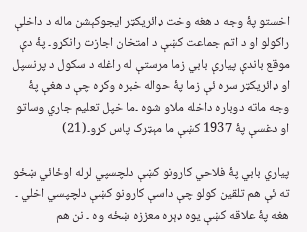اخستو پۀ وجه د هغه وخت ډائريکټر ايجوکېشن ماله د داخلې راکولو او د اتم جماعت کښې د امتخان اجازت رانکړو۔ پۀ دې موقع باندې پيارې بابي زما مرستې له راغله د سکول د پرنسپل او ډائريکټر سره ئې زما پۀ حواله خبره وکړه چې د هغې پۀ وجه ماته دوباره داخله ملاو شوه ۔ما خپل تعليم جاري وساتو او دغسې پۀ 1937 کښې ما مېټرک پاس کړو۔(21)

پياري بابي پۀ فلاحي کارونو کښې دلچسپي لرله اوځائي ښځو ته ئې هم تلقين کولو چې داسې کارونو کښې دلچپسي اخلي ۔ هغه پۀ علاقه کښې يوه ډېره معززه ښځه وه ۔ نن هم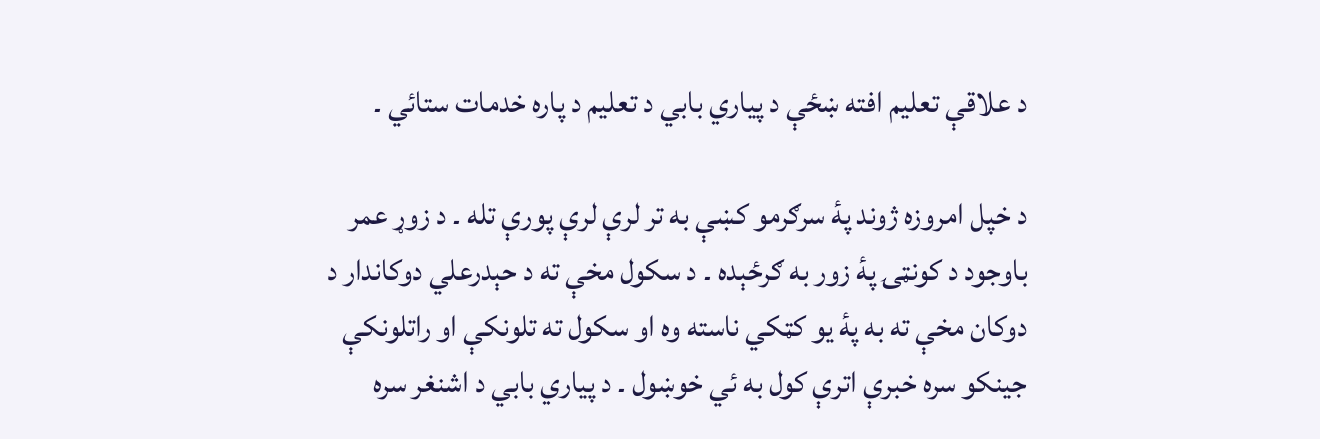د علاقې تعليم افته ښځې د پياري بابي د تعليم د پاره خدمات ستائي ۔

د خپل امروزه ژوند پۀ سرګرمو کښې به تر لرې لرې پورې تله ۔ د زوړ عمر باوجود د کونټۍ پۀ زور به ګرځېده ۔ د سکول مخې ته د حېدرعلي دوکاندار د دوکان مخې ته به پۀ يو کټکي ناسته وه او سکول ته تلونکې او راتلونکې جينکو سره خبرې اترې کول به ئي خوښول ۔ د پياري بابي د اشنغر سره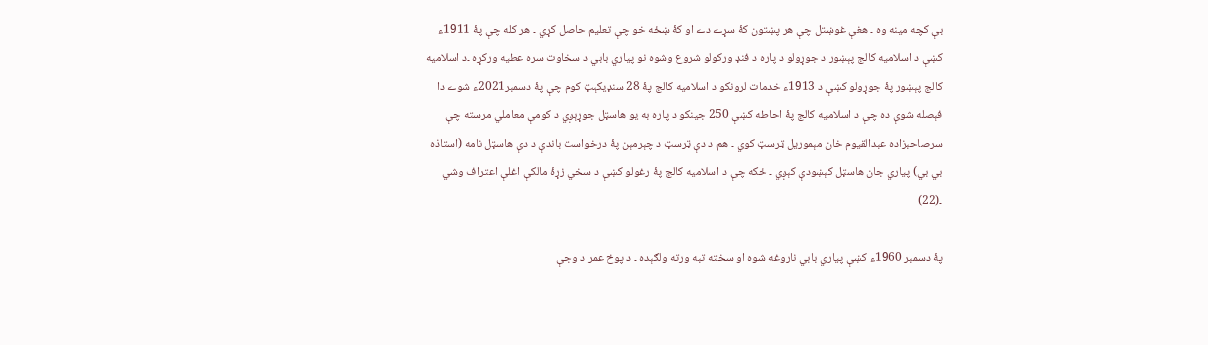بې کچه مينه وه ۔ هغې غوښتل چې هر پښتون کۀ سړے دے او کۀ ښځه خو چې تعليم حاصل کړي ۔ هر کله چې پۀ 1911ء کښې د اسلاميه کالج پېښور د جوړولو د پاره د فنډ ورکولو شروع وشوه نو پياري بابي د سخاوت سره عطيه ورکړه ۔د اسلاميه کالج پېښور پۀ جوړولو کښې د 1913ء خدمات لرونکو د اسلاميه کالج پۀ 28 سنډيکېټ کوم چې پۀ دسمبر2021ء شوے دا فېصله شوې ده چې د اسلاميه کالج پۀ احاطه کښې 250 جينکو د پاره به يو هاسټل جوړېږي د کومې معاملي مرسته چې سرصاحبزاده عبدالقيوم خان مېموريل ټرسټ کوي ۔ هم د دې ټرسټ د چېرمېن پۀ درخواست باندې د دې هاسټل نامه (استاذه بي بي) پياري جان هاسټل کېښودې کېږي ۔ ځکه چې د اسلاميه کالج پۀ رغولو کښې د سخي زړۀ مالکې اغلې اعتراف وشي ۔(22)

پۀ دسمبر 1960ء کښې پياري بابي ناروغه شوه او سخته تبه ورته ولګېده ۔ د پوخ عمر د وجې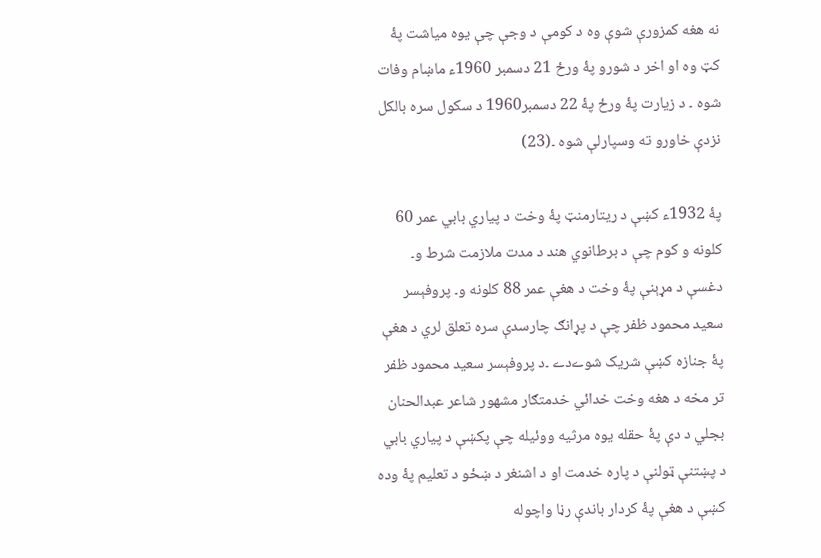نه هغه کمزورې شوې وه د کومې د وجې چې يوه مياشت پۀ کټ وه او اخر د شورو پۀ ورځ 21 دسمبر 1960ء ماښام وفات شوه ۔ د زيارت پۀ ورځ پۀ 22 دسمبر1960 د سکول سره بالکل نزدې خاورو ته وسپارلې شوه ۔(23)

پۀ 1932ء کښې د ريتارمنټ پۀ وخت د پياري بابي عمر 60 کلونه و کوم چې د برطانوي هند د مدت ملازمت شرط و۔ دغسې د مړېنې پۀ وخت د هغې عمر 88 کلونه و۔ پروفېسر سعيد محمود ظفر چې د پړانګ چارسدې سره تعلق لري د هغې پۀ جنازه کښې شريک شوےدے ۔د پروفېسر سعيد محمود ظفر تر مخه د هغه وخت خدائي خدمتګار مشهور شاعر عبدالحنان بجلي د دې پۀ حقله يوه مرثيه ووئيله چې پکښې د پياري بابي د پښتنې ټولنې د پاره خدمت او د اشنغر د ښځو د تعليم پۀ وده کښې د هغې پۀ کردار باندې رڼا واچوله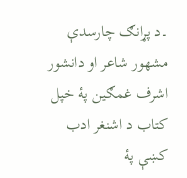۔د پړانګ چارسدې مشهور شاعر او دانشور اشرف غمګين پۀ خپل کتاب د اشنغر ادب کښې پۀ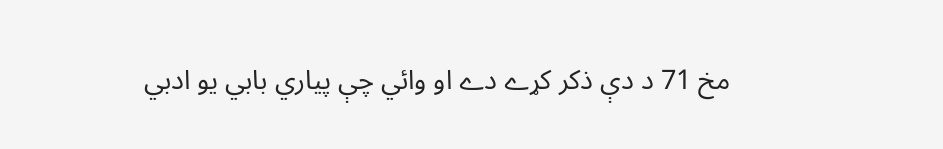مخ 71 د دې ذکر کړے دے او وائي چې پياري بابي يو ادبي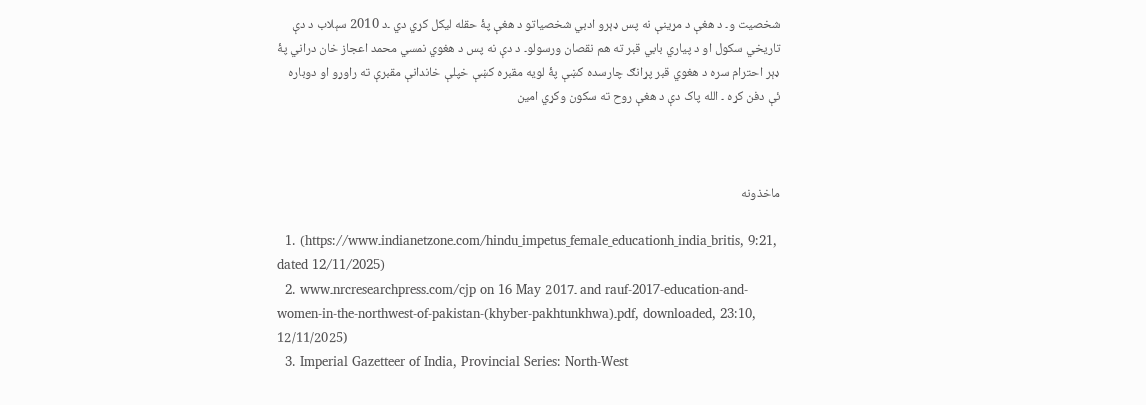شخصيت و۔ د هغې د مړينې نه پس ډېرو ادبي شخصياتو د هغې پۀ حقله ليکل کړي دي ۔د 2010 سېلاب د دې تاريخي سکول او د پياري بابي قبر ته هم نقصان ورسولو۔ د دې نه پس د هغوي نمسي محمد اعجاز خان دراني پۀ ډېر احترام سره د هغوي قبر پړانګ چارسده کښې پۀ لويه مقبره کښې خپلې خاندانې مقبرې ته راوړو او دوباره ئې دفن کړه ۔ الله پاک دې د هغې روح ته سکون وکړي امين



ماخذونه

  1. (https://www۔indianetzone۔com/hindu_impetus_female_educationh_india_britis, 9:21, dated 12/11/2025)
  2. www۔nrcresearchpress۔com/cjp on 16 May 2017۔ and rauf-2017-education-and-women-in-the-northwest-of-pakistan-(khyber-pakhtunkhwa)۔pdf, downloaded, 23:10, 12/11/2025)
  3. Imperial Gazetteer of India, Provincial Series: North-West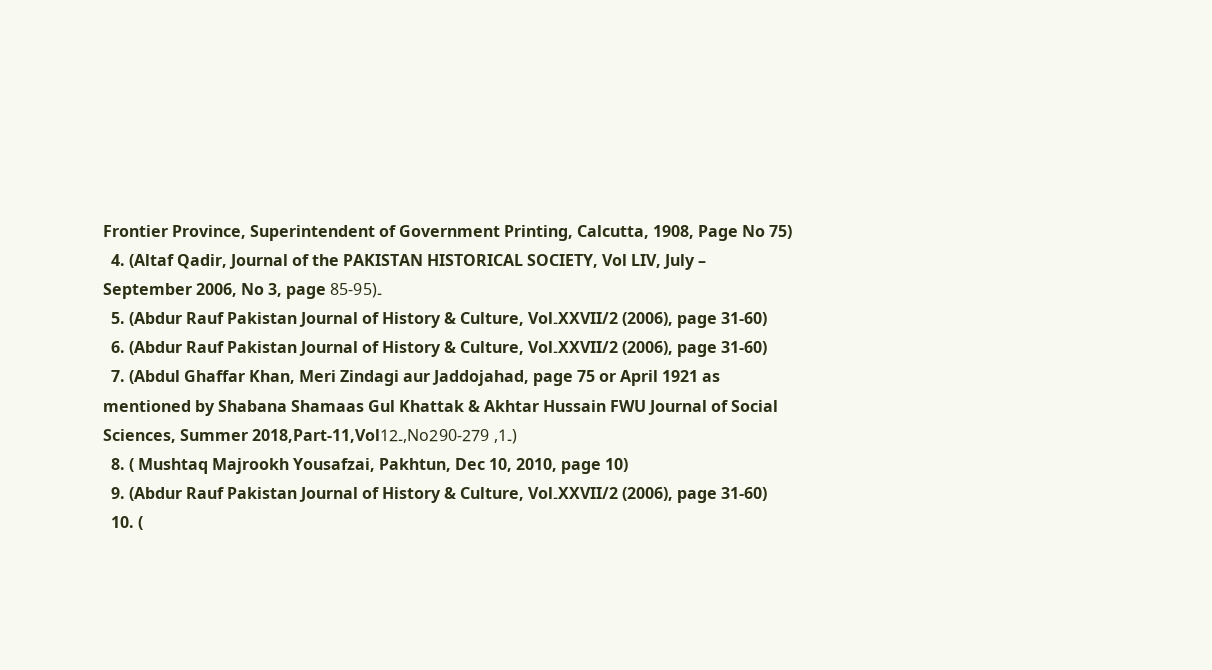Frontier Province, Superintendent of Government Printing, Calcutta, 1908, Page No 75)
  4. (Altaf Qadir, Journal of the PAKISTAN HISTORICAL SOCIETY, Vol LIV, July – September 2006, No 3, page 85-95)۔
  5. (Abdur Rauf Pakistan Journal of History & Culture, Vol۔XXVII/2 (2006), page 31-60)
  6. (Abdur Rauf Pakistan Journal of History & Culture, Vol۔XXVII/2 (2006), page 31-60)
  7. (Abdul Ghaffar Khan, Meri Zindagi aur Jaddojahad, page 75 or April 1921 as mentioned by Shabana Shamaas Gul Khattak & Akhtar Hussain FWU Journal of Social Sciences, Summer 2018,Part-11,Vol۔12,No۔1, 279-290)
  8. ( Mushtaq Majrookh Yousafzai, Pakhtun, Dec 10, 2010, page 10)
  9. (Abdur Rauf Pakistan Journal of History & Culture, Vol۔XXVII/2 (2006), page 31-60)
  10. (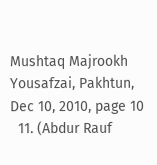Mushtaq Majrookh Yousafzai, Pakhtun, Dec 10, 2010, page 10
  11. (Abdur Rauf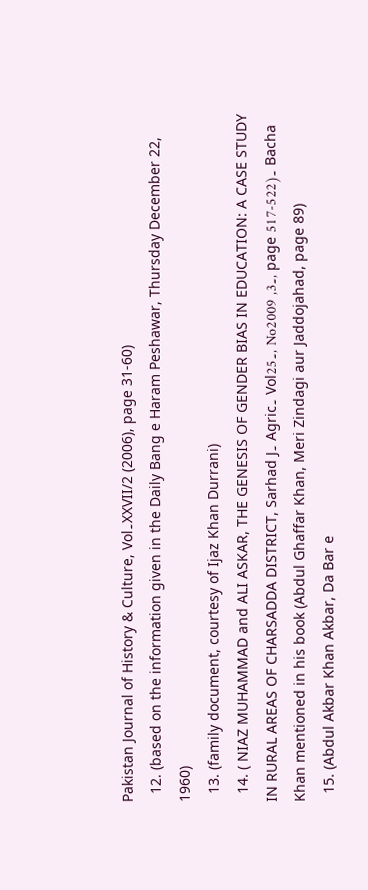Pakistan Journal of History & Culture, Vol۔XXVII/2 (2006), page 31-60)
  12. (based on the information given in the Daily Bang e Haram Peshawar, Thursday December 22, 1960)
  13. (family document, courtesy of Ijaz Khan Durrani)
  14. ( NIAZ MUHAMMAD and ALI ASKAR, THE GENESIS OF GENDER BIAS IN EDUCATION: A CASE STUDY IN RURAL AREAS OF CHARSADDA DISTRICT, Sarhad J۔ Agric۔ Vol۔25, No۔3, 2009, page 517-522)۔ Bacha Khan mentioned in his book (Abdul Ghaffar Khan, Meri Zindagi aur Jaddojahad, page 89)
  15. (Abdul Akbar Khan Akbar, Da Bar e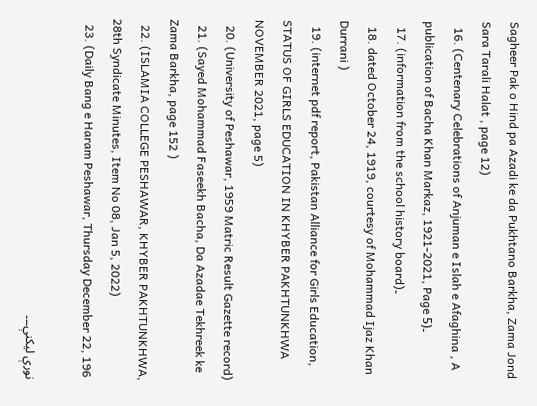Sagheer Pak o Hind pa Azadi ke da Pukhtano Barkha, Zama Jond Sara Tarali Halat , page 12)
  16. (Centenary Celebrations of Anjuman e Islah e Afaghina , A publication of Bacha Khan Markaz, 1921-2021, Page 5)۔
  17. (information from the school history board)۔
  18. dated October 24, 1919, courtesy of Mohammad Ijaz Khan Durrani )
  19. (internet pdf report, Pakistan Alliance for Girls Education, STATUS OF GIRLS EDUCATION IN KHYBER PAKHTUNKHWA NOVEMBER 2021, page 5)
  20. (University of Peshawar, 1959 Matric Result Gazette record)
  21. (Sayed Mohammad Faseekh Bacha, Da Azadae Tekhreek ke Zama Barkha, page 152 )
  22. (ISLAMIA COLLEGE PESHAWAR, KHYBER PAKHTUNKHWA, 28th Syndicate Minutes, Item No 08, Jan 5, 2022)
  23. (Daily Bang e Haram Peshawar, Thursday December 22, 196

نورې ليکنې۔۔۔